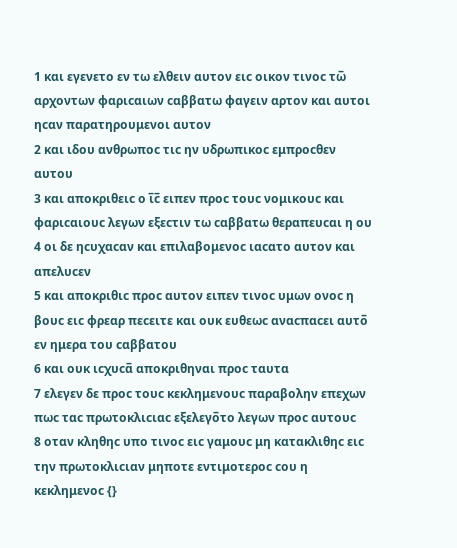1 και εγενετο εν τω ελθειν αυτον ειϲ οικον τινοϲ τω̅ αρχοντων φαριϲαιων ϲαββατω φαγειν αρτον και αυτοι ηϲαν παρατηρουμενοι αυτον
2 και ιδου ανθρωποϲ τιϲ ην υδρωπικοϲ εμπροϲθεν αυτου
3 και αποκριθειϲ ο ι̅ϲ̅ ειπεν προϲ τουϲ νομικουϲ και φαριϲαιουϲ λεγων εξεϲτιν τω ϲαββατω θεραπευϲαι η ου
4 οι δε ηϲυχαϲαν και επιλαβομενοϲ ιαϲατο αυτον και απελυϲεν
5 και αποκριθιϲ προϲ αυτον ειπεν τινοϲ υμων ονοϲ η βουϲ ειϲ φρεαρ πεϲειτε και ουκ ευθεωϲ αναϲπαϲει αυτο̅ εν ημερα του ϲαββατου
6 και ουκ ιϲχυϲα̅ αποκριθηναι προϲ ταυτα
7 ελεγεν δε προϲ τουϲ κεκλημενουϲ παραβολην επεχων πωϲ ταϲ πρωτοκλιϲιαϲ εξελεγο̅το λεγων προϲ αυτουϲ
8 οταν κληθηϲ υπο τινοϲ ειϲ γαμουϲ μη κατακλιθηϲ ειϲ την πρωτοκλιϲιαν μηποτε εντιμοτεροϲ ϲου η κεκλημενοϲ {}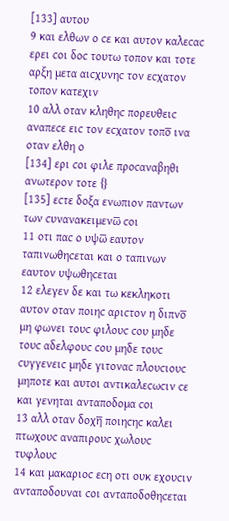[133] αυτου
9 και ελθων ο ϲε και αυτον καλεϲαϲ ερει ϲοι δοϲ τουτω τοπον και τοτε αρξη μετα αιϲχυνηϲ τον εϲχατον τοπον κατεχιν
10 αλλ οταν κληθηϲ πορευθειϲ αναπεϲε ειϲ τον εϲχατον τοπο̅ ινα οταν ελθη ο
[134] ερι ϲοι φιλε προϲαναβηθι ανωτερον τοτε {}
[135] εϲτε δοξα ενωπιον παντων των ϲυνανακειμενω̅ ϲοι
11 οτι παϲ ο υψω̅ εαυτον ταπινωθηϲεται και ο ταπινων εαυτον υψωθηϲεται
12 ελεγεν δε και τω κεκληκοτι αυτον οταν ποιηϲ αριϲτον η διπνο̅ μη φωνει τουϲ φιλουϲ ϲου μηδε τουϲ αδελφουϲ ϲου μηδε τουϲ ϲυγγενειϲ μηδε γιτοναϲ πλουϲιουϲ μηποτε και αυτοι αντικαλεϲωϲιν ϲε και γενηται ανταποδομα ϲοι
13 αλλ οταν δοχη̅ ποιηϲηϲ καλει πτωχουϲ αναπιρουϲ χωλουϲ τυφλουϲ
14 και μακαριοϲ εϲη οτι ουκ εχουϲιν ανταποδουναι ϲοι ανταποδοθηϲεται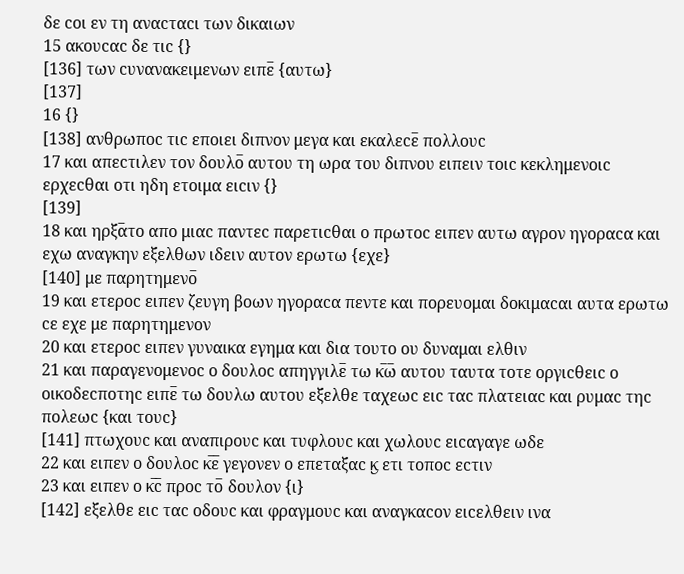δε ϲοι εν τη αναϲταϲι των δικαιων
15 ακουϲαϲ δε τιϲ {}
[136] των ϲυνανακειμενων ειπε̅ {αυτω}
[137]
16 {}
[138] ανθρωποϲ τιϲ εποιει διπνον μεγα και εκαλεϲε̅ πολλουϲ
17 και απεϲτιλεν τον δουλο̅ αυτου τη ωρα του διπνου ειπειν τοιϲ κεκλημενοιϲ ερχεϲθαι οτι ηδη ετοιμα ειϲιν {}
[139]
18 και ηρξα̅το απο μιαϲ παντεϲ παρετιϲθαι ο πρωτοϲ ειπεν αυτω αγρον ηγοραϲα και εχω αναγκην εξελθων ιδειν αυτον ερωτω {εχε}
[140] με παρητημενο̅
19 και ετεροϲ ειπεν ζευγη βοων ηγοραϲα πεντε και πορευομαι δοκιμαϲαι αυτα ερωτω ϲε εχε με παρητημενον
20 και ετεροϲ ειπεν γυναικα εγημα και δια τουτο ου δυναμαι ελθιν
21 και παραγενομενοϲ ο δουλοϲ απηγγιλε̅ τω κ̅ω̅ αυτου ταυτα τοτε οργιϲθειϲ ο οικοδεϲποτηϲ ειπε̅ τω δουλω αυτου εξελθε ταχεωϲ ειϲ ταϲ πλατειαϲ και ρυμαϲ τηϲ πολεωϲ {και τουϲ}
[141] πτωχουϲ και αναπιρουϲ και τυφλουϲ και χωλουϲ ειϲαγαγε ωδε
22 και ειπεν ο δουλοϲ κ̅ε̅ γεγονεν ο επεταξαϲ ϗ ετι τοποϲ εϲτιν
23 και ειπεν ο κ̅ϲ̅ προϲ το̅ δουλον {ι}
[142] εξελθε ειϲ ταϲ οδουϲ και φραγμουϲ και αναγκαϲον ειϲελθειν ινα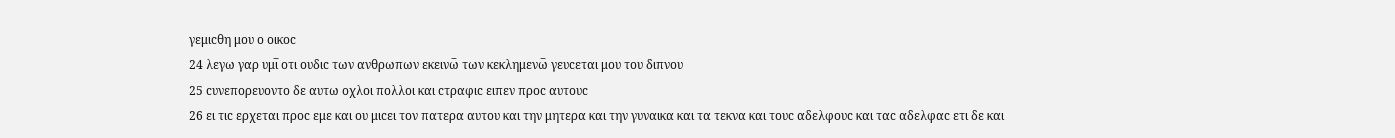γεμιϲθη μου ο οικοϲ
24 λεγω γαρ υμι̅ οτι ουδιϲ των ανθρωπων εκεινω̅ των κεκλημενω̅ γευϲεται μου του διπνου
25 ϲυνεπορευοντο δε αυτω οχλοι πολλοι και ϲτραφιϲ ειπεν προϲ αυτουϲ
26 ει τιϲ ερχεται προϲ εμε και ου μιϲει τον πατερα αυτου και την μητερα και την γυναικα και τα τεκνα και τουϲ αδελφουϲ και ταϲ αδελφαϲ ετι δε και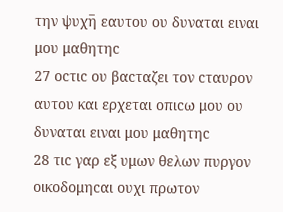την ψυχη̅ εαυτου ου δυναται ειναι μου μαθητηϲ
27 οϲτιϲ ου βαϲταζει τον ϲταυρον αυτου και ερχεται οπιϲω μου ου δυναται ειναι μου μαθητηϲ
28 τιϲ γαρ εξ υμων θελων πυργον οικοδομηϲαι ουχι πρωτον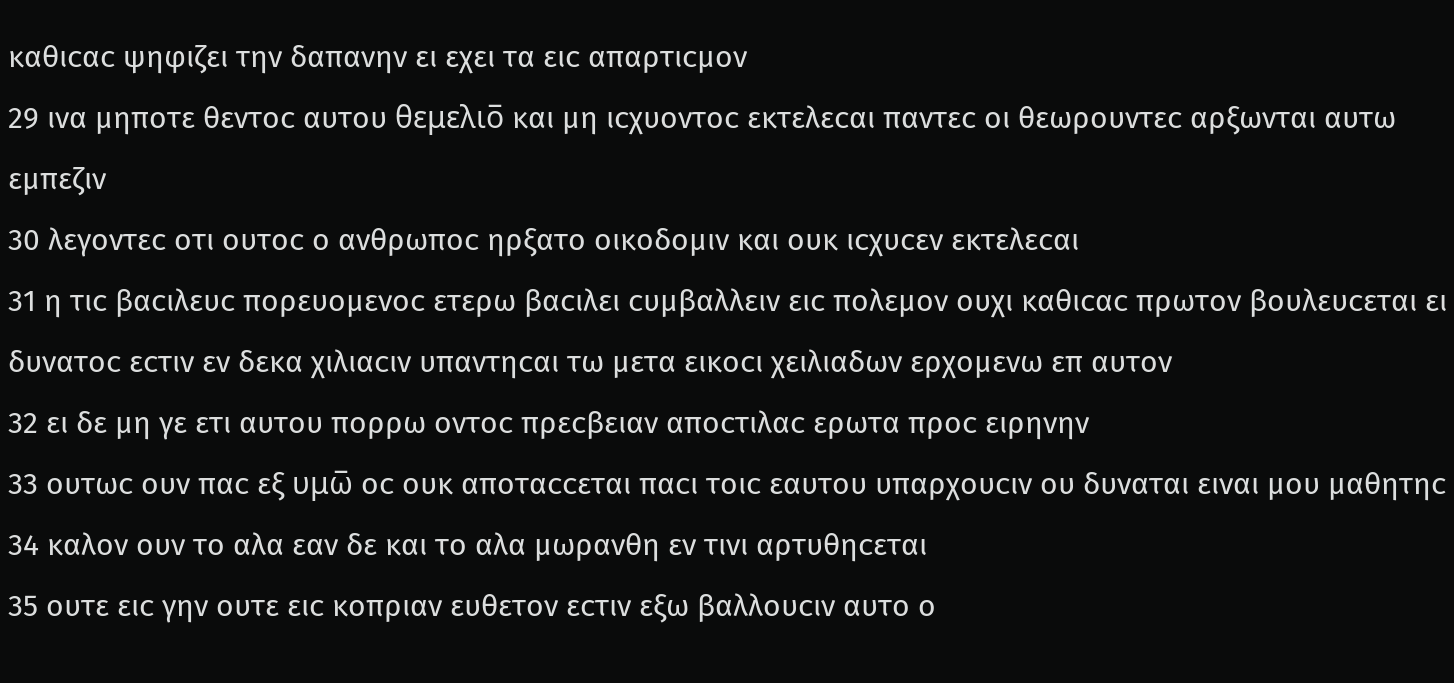καθιϲαϲ ψηφιζει την δαπανην ει εχει τα ειϲ απαρτιϲμον
29 ινα μηποτε θεντοϲ αυτου θεμελιο̅ και μη ιϲχυοντοϲ εκτελεϲαι παντεϲ οι θεωρουντεϲ αρξωνται αυτω εμπεζιν
30 λεγοντεϲ οτι ουτοϲ ο ανθρωποϲ ηρξατο οικοδομιν και ουκ ιϲχυϲεν εκτελεϲαι
31 η τιϲ βαϲιλευϲ πορευομενοϲ ετερω βαϲιλει ϲυμβαλλειν ειϲ πολεμον ουχι καθιϲαϲ πρωτον βουλευϲεται ει δυνατοϲ εϲτιν εν δεκα χιλιαϲιν υπαντηϲαι τω μετα εικοϲι χειλιαδων ερχομενω επ αυτον
32 ει δε μη γε ετι αυτου πορρω οντοϲ πρεϲβειαν αποϲτιλαϲ ερωτα προϲ ειρηνην
33 ουτωϲ ουν παϲ εξ υμω̅ οϲ ουκ αποταϲϲεται παϲι τοιϲ εαυτου υπαρχουϲιν ου δυναται ειναι μου μαθητηϲ
34 καλον ουν το αλα εαν δε και το αλα μωρανθη εν τινι αρτυθηϲεται
35 ουτε ειϲ γην ουτε ειϲ κοπριαν ευθετον εϲτιν εξω βαλλουϲιν αυτο ο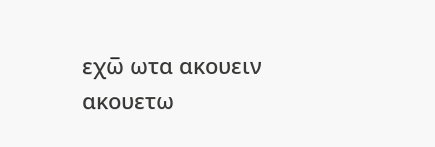εχω̅ ωτα ακουειν ακουετω